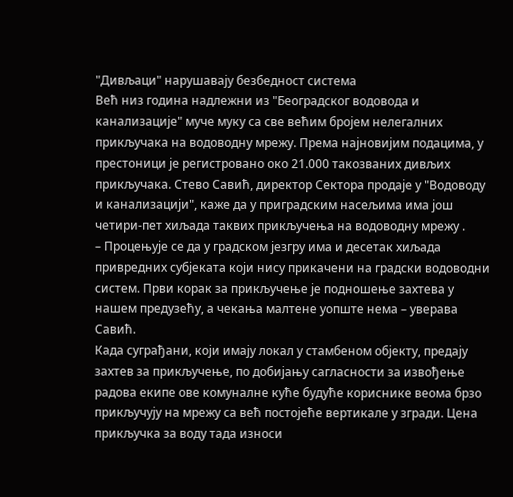"Дивљаци" нарушавају безбедност система
Већ низ година надлежни из "Београдског водовода и канализације" муче муку са све већим бројем нелегалних прикључака на водоводну мрежу. Према најновијим подацима, у престоници је регистровано око 21.000 такозваних дивљих прикључака. Стево Савић, директор Сектора продаје у "Водоводу и канализацији", каже да у приградским насељима има још четири-пет хиљада таквих прикључења на водоводну мрежу .
– Процењује се да у градском језгру има и десетак хиљада привредних субјеката који нису прикачени на градски водоводни систем. Први корак за прикључење је подношење захтева у нашем предузећу, а чекања малтене уопште нема – уверава Савић.
Када суграђани, који имају локал у стамбеном објекту, предају захтев за прикључење, по добијању сагласности за извођење радова екипе ове комуналне куће будуће кориснике веома брзо прикључују на мрежу са већ постојеће вертикале у згради. Цена прикључка за воду тада износи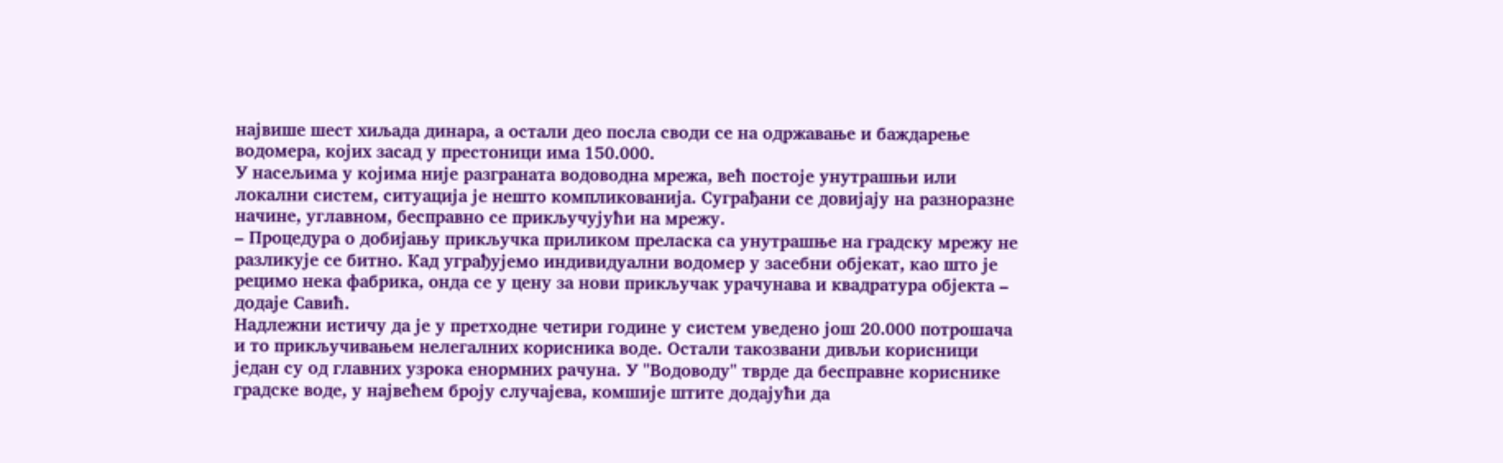највише шест хиљада динара, а остали део посла своди се на одржавање и баждарење водомера, којих засад у престоници има 150.000.
У насељима у којима није разграната водоводна мрежа, већ постоје унутрашњи или локални систем, ситуација је нешто компликованија. Суграђани се довијају на разноразне начине, углавном, бесправно се прикључујући на мрежу.
– Процедура о добијању прикључка приликом преласка са унутрашње на градску мрежу не разликује се битно. Кад уграђујемо индивидуални водомер у засебни објекат, као што је рецимо нека фабрика, онда се у цену за нови прикључак урачунава и квадратура објекта – додаје Савић.
Надлежни истичу да је у претходне четири године у систем уведено још 20.000 потрошача и то прикључивањем нелегалних корисника воде. Остали такозвани дивљи корисници један су од главних узрока енормних рачуна. У "Водоводу" тврде да бесправне кориснике градске воде, у највећем броју случајева, комшије штите додајући да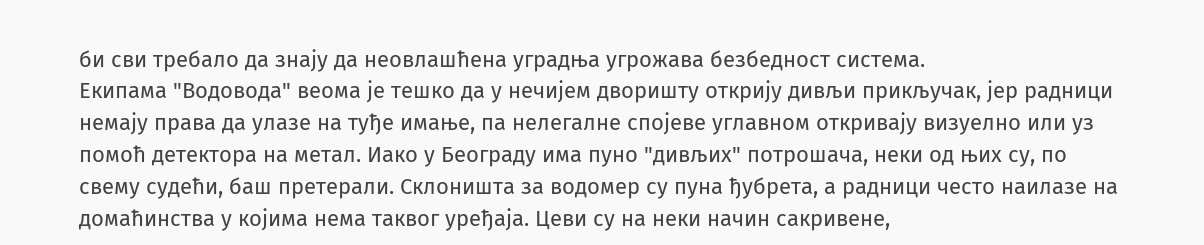би сви требало да знају да неовлашћена уградња угрожава безбедност система.
Екипама "Водовода" веома је тешко да у нечијем дворишту открију дивљи прикључак, јер радници немају права да улазе на туђе имање, па нелегалне спојеве углавном откривају визуелно или уз помоћ детектора на метал. Иако у Београду има пуно "дивљих" потрошача, неки од њих су, по свему судећи, баш претерали. Склоништа за водомер су пуна ђубрета, а радници често наилазе на домаћинства у којима нема таквог уређаја. Цеви су на неки начин сакривене,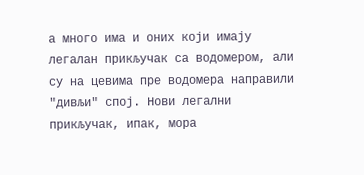а много има и оних који имају легалан прикључак са водомером, али су на цевима пре водомера направили "дивљи" спој. Нови легални прикључак, ипак, мора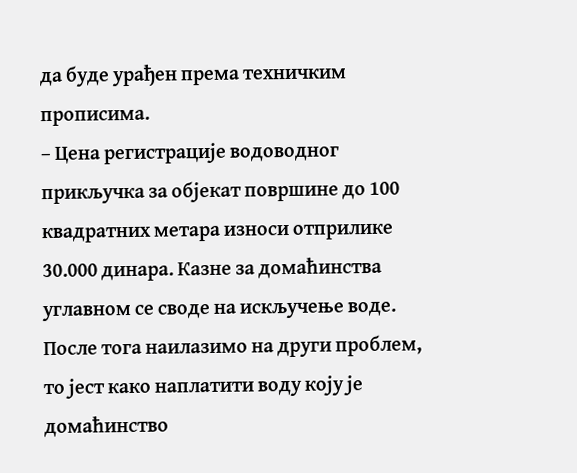да буде урађен према техничким прописима.
– Цена регистрације водоводног прикључка за објекат површине до 100 квадратних метара износи отприлике 30.000 динара. Казне за домаћинства углавном се своде на искључење воде. После тога наилазимо на други проблем, то јест како наплатити воду коју је домаћинство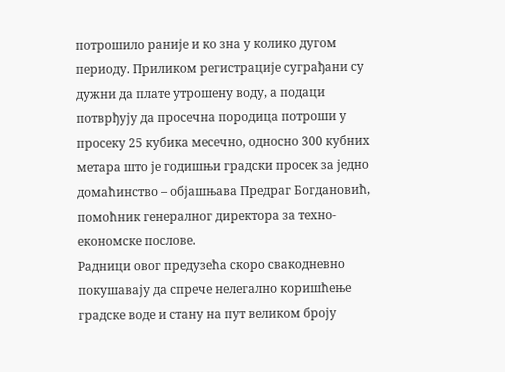потрошило раније и ко зна у колико дугом периоду. Приликом регистрације суграђани су дужни да плате утрошену воду, а подаци потврђују да просечна породица потроши у просеку 25 кубика месечно, односно 300 кубних метара што је годишњи градски просек за једно домаћинство – објашњава Предраг Богдановић, помоћник генералног директора за техно-економске послове.
Радници овог предузећа скоро свакодневно покушавају да спрече нелегално коришћење градске воде и стану на пут великом броју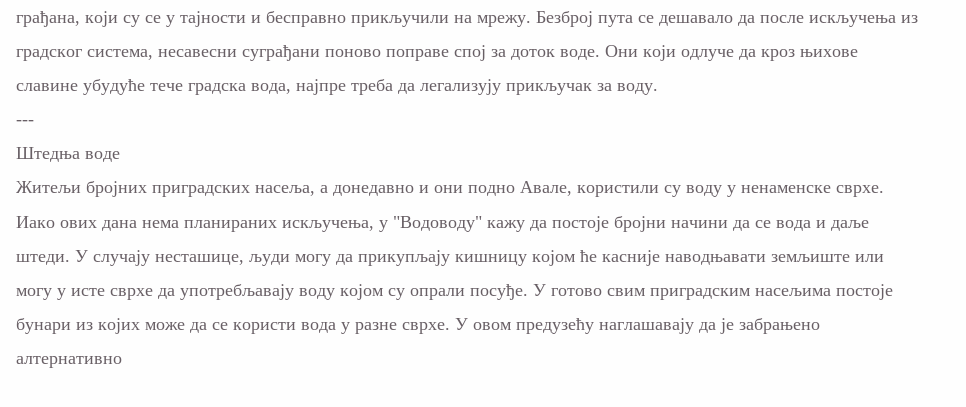грађана, који су се у тајности и бесправно прикључили на мрежу. Безброј пута се дешавало да после искључења из градског система, несавесни суграђани поново поправе спој за доток воде. Они који одлуче да кроз њихове славине убудуће тече градска вода, најпре треба да легализују прикључак за воду.
---
Штедња воде
Житељи бројних приградских насеља, а донедавно и они подно Авале, користили су воду у ненаменске сврхе. Иако ових дана нема планираних искључења, у "Водоводу" кажу да постоје бројни начини да се вода и даље штеди. У случају несташице, људи могу да прикупљају кишницу којом ће касније наводњавати земљиште или могу у исте сврхе да употребљавају воду којом су опрали посуђе. У готово свим приградским насељима постоје бунари из којих може да се користи вода у разне сврхе. У овом предузећу наглашавају да је забрањено алтернативно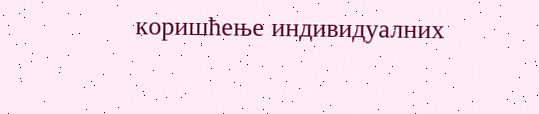коришћење индивидуалних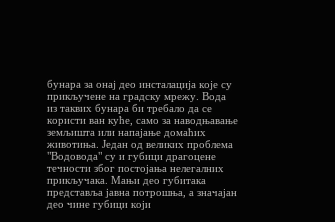бунара за онај део инсталација које су прикључене на градску мрежу. Вода из таквих бунара би требало да се користи ван куће, само за наводњавање земљишта или напајање домаћих животиња. Један од великих проблема "Водовода" су и губици драгоцене течности због постојања нелегалних прикључака. Мањи део губитака представља јавна потрошња, а значајан део чине губици који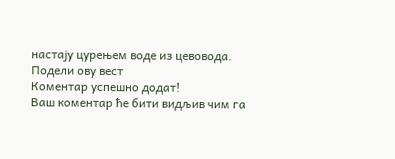настају цурењем воде из цевовода.
Подели ову вест
Комeнтар успeшно додат!
Ваш комeнтар ћe бити видљив чим га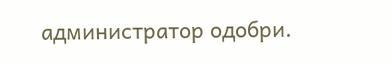администратор одобри.